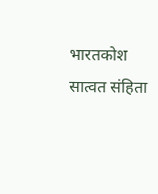भारतकोश
सात्वत संहिता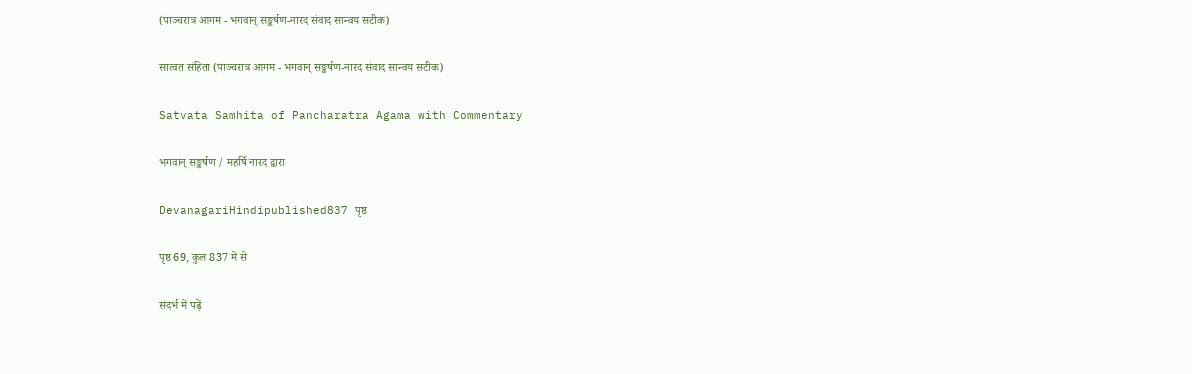(पाञ्चरात्र आगम - भगवान् सङ्कर्षण-नारद संवाद सान्वय सटीक)

सात्वत संहिता (पाञ्चरात्र आगम - भगवान् सङ्कर्षण-नारद संवाद सान्वय सटीक)

Satvata Samhita of Pancharatra Agama with Commentary

भगवान् सङ्कर्षण / महर्षि नारद द्वारा

DevanagariHindipublished837 पृष्ठ

पृष्ठ 69, कुल 837 में से

संदर्भ में पढ़ें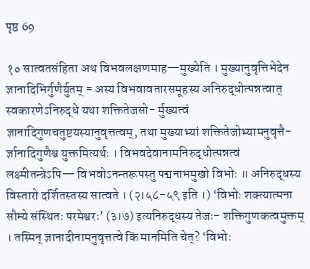पृष्ठ 69

१० सात्वतसंहिता अथ विभवलक्षणमाह—मुख्येति । मुख्यानुवृत्तिभेदेन ज्ञानादिभिर्गुणैर्युतम् = अस्य विभवावतारसमूहस्य अनिरुद्धोत्पन्नत्वात् स्वकारणेऽनिरुद्धे यथा शक्तितेजसो- र्मुख्यत्वं ज्ञानादिगुणचतुष्टयस्यानुवृत्तत्वम्, तथा मुख्याभ्यां शक्तितेजोभ्यामनुवृत्तै- र्ज्ञानादिगुणैश्च युक्तमित्यर्थः । विभवदेवानामनिरुद्धोत्पन्नत्वं लक्ष्मीतन्त्रेऽपि— विभवोऽनन्तरूपस्तु पद्मनाभमुखो विभोः ॥ अनिरुद्धस्य विस्तारो दर्शितस्तस्य सात्वते । (२।५८-५९ इति ।) ‘विभोः शक्त्यात्मना सौम्ये संस्थितः परमेश्वरः’ (३।७) इत्यनिरुद्धस्य तेजः- शक्तिगुणकत्वमुक्तम् । तस्मिन् ज्ञानादीनामनुवृत्तत्वे किं मानमिति चेत्? ‘विभोः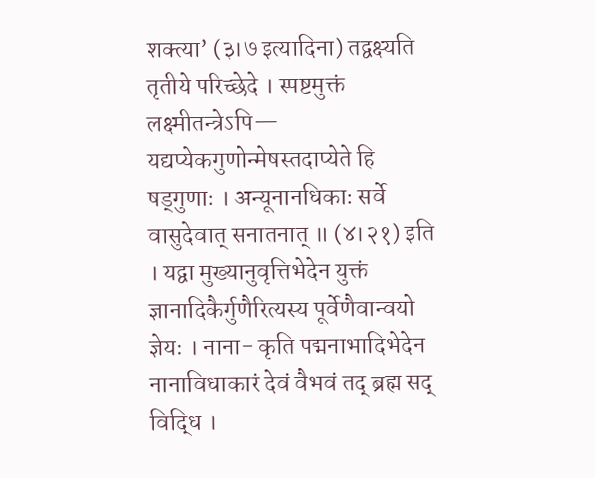शक्त्या’ (३।७ इत्यादिना) तद्वक्ष्यति तृतीये परिच्छेदे । स्पष्टमुक्तं लक्ष्मीतन्त्रेऽपि— यद्यप्येकगुणोन्मेषस्तदाप्येते हि षड्गुणाः । अन्यूनानधिकाः सर्वे वासुदेवात् सनातनात् ॥ (४।२१) इति । यद्वा मुख्यानुवृत्तिभेदेन युक्तं ज्ञानादिकैर्गुणैरित्यस्य पूर्वेणैवान्वयो ज्ञेयः । नाना- कृति पद्मनाभादिभेदेन नानाविधाकारं देवं वैभवं तद् ब्रह्म सद् विद्धि ।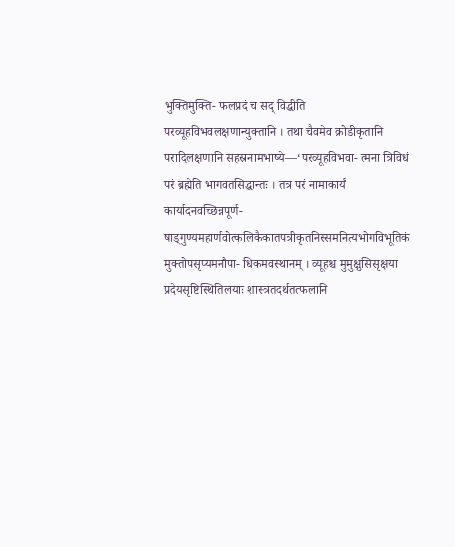भुक्तिमुक्ति- फलप्रदं च सद् विद्धीति परव्यूहविभवलक्षणान्युक्तानि । तथा चैवमेव क्रोडीकृतानि परादिलक्षणानि सहस्रनामभाष्ये—‘परव्यूहविभवा- त्मना त्रिविधं परं ब्रह्मेति भागवतसिद्धान्तः । तत्र परं नामाकार्यं कार्यादनवच्छिन्नपूर्ण- षाड्गुण्यमहार्णवोत्कलिकैकातपत्रीकृतनिस्समनित्यभोगविभूतिकं मुक्तोपसृप्यमनौपा- धिकमवस्थानम् । व्यूहश्च मुमुक्षुसिसृक्षया प्रदेयसृष्टिस्थितिलयाः शास्त्रतदर्थतत्फलानि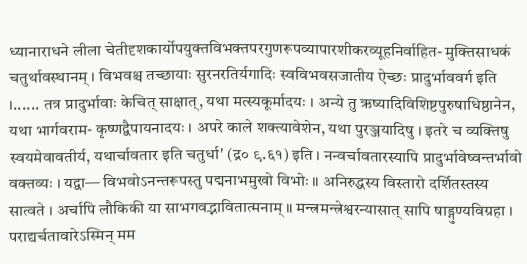ध्यानाराधने लीला चेतीदृशकार्योपयुक्तविभक्तपरगुणरूपव्यापारशीकरव्यूहनिर्वाहित- मुक्तिसाधकं चतुर्थावस्थानम् । विभवश्च तच्छायाः सुरनरतिर्यगादिः स्वविभवसजातीय ऐच्छः प्रादुर्भाववर्ग इति ।...... तत्र प्रादुर्भावाः केचित् साक्षात्, यथा मत्स्यकूर्मादयः । अन्ये तु ऋष्यादिविशिष्टपुरुषाधिष्ठानेन, यथा भार्गवराम- कृष्णद्वैपायनादयः । अपरे काले शक्त्यावेशेन, यथा पुरञ्जयादिषु । इतरे च व्यक्तिषु स्वयमेवावतीर्य, यथार्चावतार इति चतुर्धा' (द्र० ९.६१) इति । नन्वर्चावतारस्यापि प्रादुर्भावेष्वन्तर्भावो वक्तव्यः । यद्वा— विभवोऽनन्तरूपस्तु पद्मनाभमुखो विभोः ॥ अनिरुद्धस्य विस्तारो दर्शितस्तस्य सात्वते । अर्चापि लौकिकी या साभगवद्भावितात्मनाम् ॥ मन्त्रमन्त्रेश्वरन्यासात् सापि षाड्गुण्यविग्रहा । पराद्यर्चतावारेऽस्मिन् मम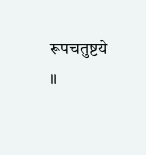रूपचतुष्टये ॥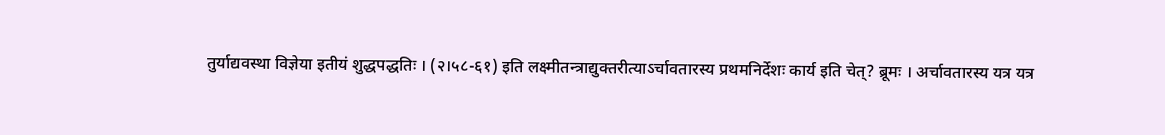तुर्याद्यवस्था विज्ञेया इतीयं शुद्धपद्धतिः । (२।५८-६१) इति लक्ष्मीतन्त्राद्युक्तरीत्याऽर्चावतारस्य प्रथमनिर्देशः कार्य इति चेत्? ब्रूमः । अर्चावतारस्य यत्र यत्र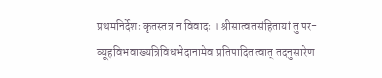प्रथमनिर्देशः कृतस्तत्र न विवादः । श्रीसात्वतसंहितायां तु पर- व्यूहविभवाख्यत्रिविधभेदानामेव प्रतिपादितत्वात् तदनुसारेण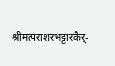श्रीमत्पराशरभट्टारकैर्-